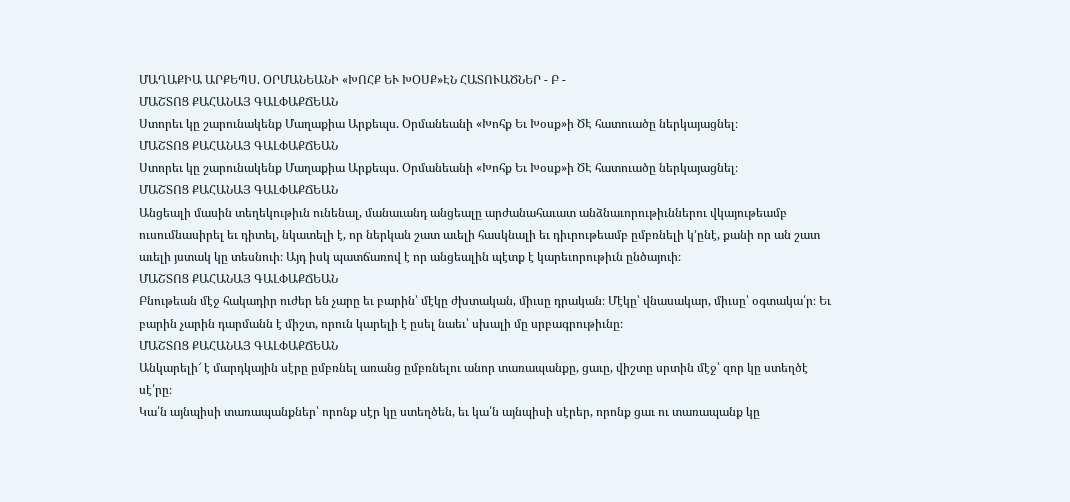ՄԱՂԱՔԻԱ ԱՐՔԵՊՍ. ՕՐՄԱՆԵԱՆԻ «ԽՈՀՔ ԵՒ ԽՕՍՔ»ԷՆ ՀԱՏՈՒԱԾՆԵՐ - Բ -
ՄԱՇՏՈՑ ՔԱՀԱՆԱՅ ԳԱԼՓԱՔՃԵԱՆ
Ստորեւ կը շարունակենք Մաղաքիա Արքեպս. Օրմանեանի «Խոհք Եւ Խօսք»ի ԾԷ հատուածը ներկայացնել։
ՄԱՇՏՈՑ ՔԱՀԱՆԱՅ ԳԱԼՓԱՔՃԵԱՆ
Ստորեւ կը շարունակենք Մաղաքիա Արքեպս. Օրմանեանի «Խոհք Եւ Խօսք»ի ԾԷ հատուածը ներկայացնել։
ՄԱՇՏՈՑ ՔԱՀԱՆԱՅ ԳԱԼՓԱՔՃԵԱՆ
Անցեալի մասին տեղեկութիւն ունենալ, մանաւանդ անցեալը արժանահաւատ անձնաւորութիւններու վկայութեամբ ուսումնասիրել եւ դիտել, նկատելի է, որ ներկան շատ աւելի հասկնալի եւ դիւրութեամբ ըմբռնելի կ՚ընէ, քանի որ ան շատ աւելի յստակ կը տեսնուի։ Այդ իսկ պատճառով է որ անցեալին պէտք է կարեւորութիւն ընծայուի։
ՄԱՇՏՈՑ ՔԱՀԱՆԱՅ ԳԱԼՓԱՔՃԵԱՆ
Բնութեան մէջ հակադիր ուժեր են չարը եւ բարին՝ մէկը ժխտական, միւսը դրական։ Մէկը՝ վնասակար, միւսը՝ օգտակա՛ր։ Եւ բարին չարին դարմանն է միշտ, որուն կարելի է ըսել նաեւ՝ սխալի մը սրբագրութիւնը։
ՄԱՇՏՈՑ ՔԱՀԱՆԱՅ ԳԱԼՓԱՔՃԵԱՆ
Անկարելի՜ է մարդկային սէրը ըմբռնել առանց ըմբռնելու անոր տառապանքը, ցաւը, վիշտը սրտին մէջ՝ զոր կը ստեղծէ սէ՛րը։
Կա՛ն այնպիսի տառապանքներ՝ որոնք սէր կը ստեղծեն, եւ կա՛ն այնպիսի սէրեր, որոնք ցաւ ու տառապանք կը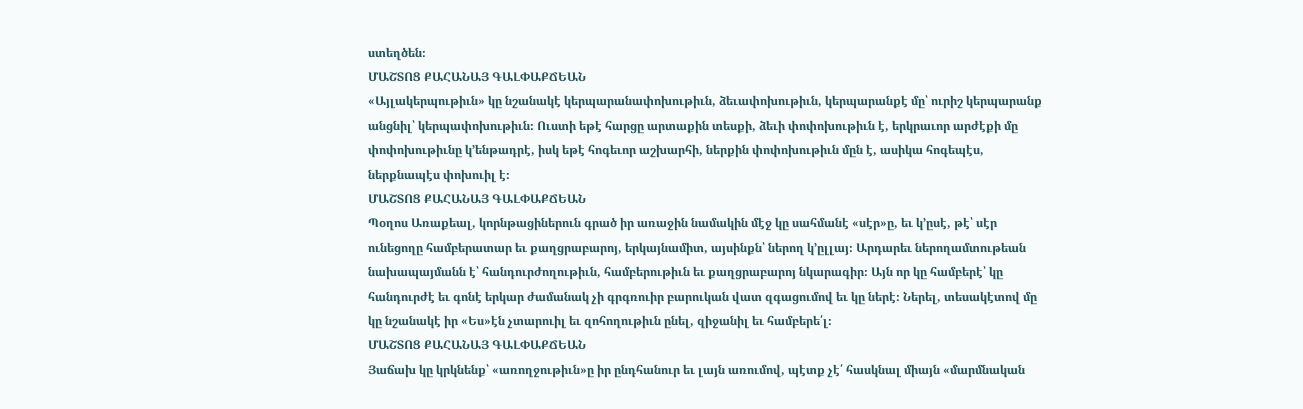ստեղծեն։
ՄԱՇՏՈՑ ՔԱՀԱՆԱՅ ԳԱԼՓԱՔՃԵԱՆ
«Այլակերպութիւն» կը նշանակէ կերպարանափոխութիւն, ձեւափոխութիւն, կերպարանքէ մը՝ ուրիշ կերպարանք անցնիլ՝ կերպափոխութիւն։ Ուստի եթէ հարցը արտաքին տեսքի, ձեւի փոփոխութիւն է, երկրաւոր արժէքի մը փոփոխութիւնը կ՚ենթադրէ, իսկ եթէ հոգեւոր աշխարհի, ներքին փոփոխութիւն մըն է, ասիկա հոգեպէս, ներքնապէս փոխուիլ է։
ՄԱՇՏՈՑ ՔԱՀԱՆԱՅ ԳԱԼՓԱՔՃԵԱՆ
Պօղոս Առաքեալ, կորնթացիներուն գրած իր առաջին նամակին մէջ կը սահմանէ «սէր»ը, եւ կ՚ըսէ, թէ՝ սէր ունեցողը համբերատար եւ քաղցրաբարոյ, երկայնամիտ, այսինքն՝ ներող կ՚ըլլայ։ Արդարեւ ներողամտութեան նախապայմանն է՝ հանդուրժողութիւն, համբերութիւն եւ քաղցրաբարոյ նկարագիր։ Այն որ կը համբերէ՝ կը հանդուրժէ եւ գոնէ երկար ժամանակ չի գրգռուիր բարուկան վատ զգացումով եւ կը ներէ։ Ներել, տեսակէտով մը կը նշանակէ իր «Ես»էն չտարուիլ եւ զոհողութիւն ընել, զիջանիլ եւ համբերե՛լ։
ՄԱՇՏՈՑ ՔԱՀԱՆԱՅ ԳԱԼՓԱՔՃԵԱՆ
Յաճախ կը կրկնենք՝ «առողջութիւն»ը իր ընդհանուր եւ լայն առումով, պէտք չէ՛ հասկնալ միայն «մարմնական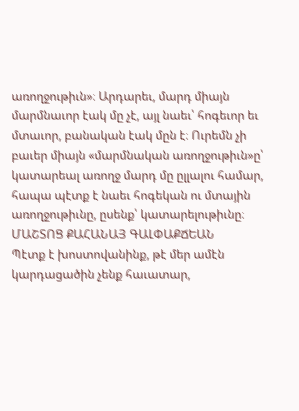առողջութիւն»։ Արդարեւ, մարդ միայն մարմնաւոր էակ մը չէ, այլ նաեւ՝ հոգեւոր եւ մտաւոր, բանական էակ մըն է։ Ուրեմն չի բաւեր միայն «մարմնական առողջութիւն»ը՝ կատարեալ առողջ մարդ մը ըլլալու համար, հապա պէտք է նաեւ հոգեկան ու մտային առողջութիւնը, ըսենք՝ կատարելութիւնը։
ՄԱՇՏՈՑ ՔԱՀԱՆԱՅ ԳԱԼՓԱՔՃԵԱՆ
Պէտք է խոստովանինք, թէ մեր ամէն կարդացածին չենք հաւատար,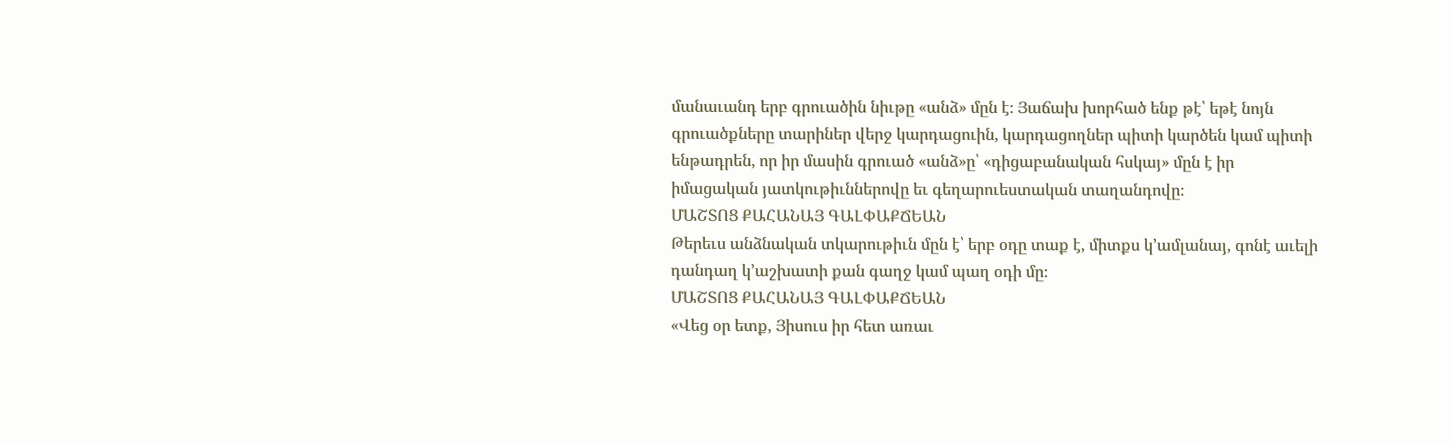մանաւանդ երբ գրուածին նիւթը «անձ» մըն է։ Յաճախ խորհած ենք թէ՝ եթէ նոյն գրուածքները տարիներ վերջ կարդացուին, կարդացողներ պիտի կարծեն կամ պիտի ենթադրեն, որ իր մասին գրուած «անձ»ը՝ «դիցաբանական հսկայ» մըն է իր իմացական յատկութիւններովը եւ գեղարուեստական տաղանդովը։
ՄԱՇՏՈՑ ՔԱՀԱՆԱՅ ԳԱԼՓԱՔՃԵԱՆ
Թերեւս անձնական տկարութիւն մըն է՝ երբ օդը տաք է, միտքս կ՚ամլանայ, գոնէ աւելի դանդաղ կ՚աշխատի քան գաղջ կամ պաղ օդի մը։
ՄԱՇՏՈՑ ՔԱՀԱՆԱՅ ԳԱԼՓԱՔՃԵԱՆ
«Վեց օր ետք, Յիսուս իր հետ առաւ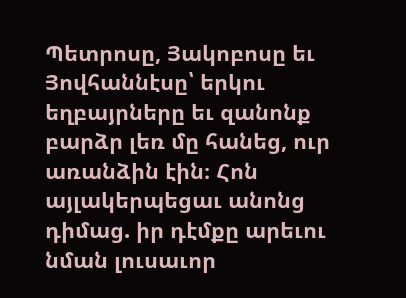Պետրոսը, Յակոբոսը եւ Յովհաննէսը՝ երկու եղբայրները եւ զանոնք բարձր լեռ մը հանեց, ուր առանձին էին։ Հոն այլակերպեցաւ անոնց դիմաց. իր դէմքը արեւու նման լուսաւոր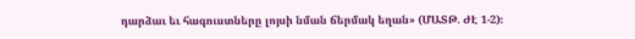դարձաւ եւ հագուստները լոյսի նման ճերմակ եղան» (ՄԱՏԹ. ԺԷ 1-2)։